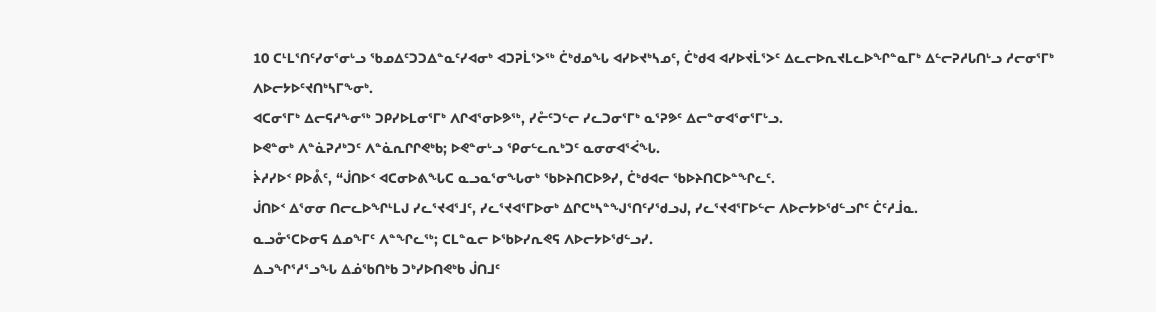10 ᑕᒻᒪᕐᑎᑦᓯᓂᕐᓂᒡᓗ ᖃᓄᐃᑦᑐᑐᐃᓐᓇᑦᓯᐊᓂᒃ ᐊᑐᕈᒫᕐᐳᖅ ᑖᒃᑯᓄᖓ ᐊᓯᐅᔪᒃᓴᓄᑦ, ᑖᒃᑯᐊ ᐊᓯᐅᔪᒫᕐᐳᑦ ᐃᓚᓕᐅᕆᔪᒪᓚᐅᖏᓐᓇᒥᒃ ᐃᓪᓕᕈᓱᒐᑎᒡᓗ ᓱᓕᓂᕐᒥᒃ ᐱᐅᓕᔭᐅᑦᔪᑎᒃᓴᒥᖕᓂᒃ.
ᐊᑕᓂᕐᒥᒃ ᐃᓕᕋᓱᖕᓂᖅ ᑐᑭᓯᐅᒪᓂᕐᒥᒃ ᐱᒋᐊᕐᓂᐅᕗᖅ, ᓯᓔᑦᑐᓪᓕ ᓯᓚᑐᓂᕐᒥᒃ ᓇᕐᕈᕗᑦ ᐃᓕᓐᓂᐊᕐᓂᕐᒥᒡᓗ.
ᐅᕙᓐᓂᒃ ᐱᓐᓈᕈᓱᒃᑐᑦ ᐱᓐᓈᕆᒋᒋᕙᒃᑲ; ᐅᕙᓐᓂᒡᓗ ᕿᓂᓪᓚᕆᒃᑐᑦ ᓇᓂᓂᐊᕐᐹᖓ.
ᔩᓱᓯᐅᑉ ᑭᐅᕔᑦ, “ᒎᑎᐅᑉ ᐊᑕᓂᐅᕕᖓᑕ ᓇᓗᓇᕐᓂᖓᓂᒃ ᖃᐅᔨᑎᑕᐅᕗᓯ, ᑖᒃᑯᐊᓕ ᖃᐅᔨᑎᑕᐅᓐᖏᓚᑦ.
ᒎᑎᐅᑉ ᐃᕐᓂᓂ ᑎᓕᓚᐅᖏᒻᒪᒍ ᓯᓚᕐᔪᐊᕐᒧᑦ, ᓯᓚᕐᔪᐊᕐᒥᐅᓂᒃ ᐃᒋᑕᒃᓴᓐᖑᕐᑎᑦᓯᖁᓗᒍ, ᓯᓚᕐᔪᐊᕐᒥᐅᓪᓕ ᐱᐅᓕᔭᐅᖁᓪᓗᒋᑦ ᑖᑦᓱᒨᓇ.
ᓇᓗᓁᕐᑕᐅᓂᕋ ᐃᓄᖕᒥᑦ ᐱᓐᖏᓚᖅ; ᑕᒪᓐᓇᓕ ᐅᖃᐅᓯᕆᕙᕋ ᐱᐅᓕᔭᐅᖁᓪᓗᓯ.
ᐃᓗᖏᕐᓱᕐᓗᖓ ᐃᓅᖃᑎᒃᑲ ᑐᒃᓯᐅᑎᕙᒃᑲ ᒎᑎᒧᑦ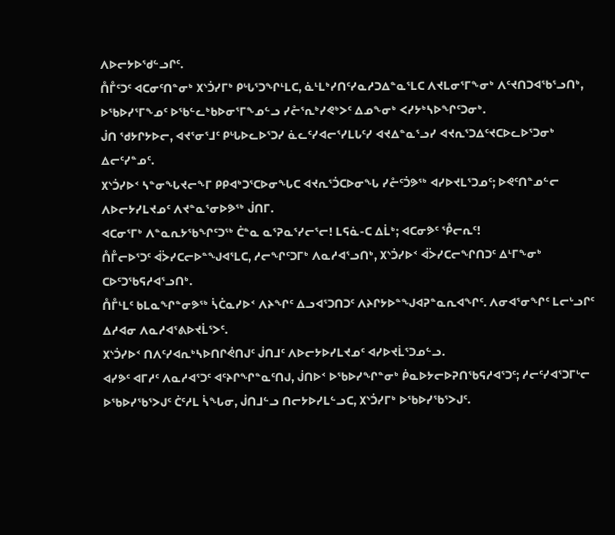ᐱᐅᓕᔭᐅᖁᓪᓗᒋᑦ.
ᑍᒤᑦᑐᑦ ᐊᑕᓂᑦᑎᓐᓂᒃ ᙭ᔅᑑᓯᒥᒃ ᑭᒡᒐᕐᑐᖏᒻᒪᑕ, ᓈᒻᒪᒃᓯᑎᑦᓯᓇᓱᑐᐃᓐᓇᕐᒪᑕ ᐱᔪᒪᓂᕐᒥᖕᓂᒃ ᐱᑦᔪᑎᑐᐊᖃᕐᓗᑎᒃ, ᐅᖃᐅᓯᕐᒥᖕᓄᑦ ᐅᖃᓪᓚᒃᑲᐅᓂᕐᒥᖕᓄᓪᓗ ᓯᓔᕐᕆᒃᓯᕙᒃᐳᑦ ᐃᓄᖕᓂᒃ ᐸᓯᔭᒃᓴᐅᖏᑦᑐᓂᒃ.
ᒎᑎ ᖁᔭᒋᔭᐅᓕ, ᐊᔪᕐᓂᕐᒧᑦ ᑭᒡᒐᐅᓚᐅᕐᑐᓯ ᓈᓚᑦᓯᐊᓕᕐᓯᒪᒐᑦᓯ ᐊᔪᐃᓐᓇᕐᓗᓯ ᐊᔪᕆᕐᑐᐃᑦᔪᑕᐅᓚᐅᕐᑐᓂᒃ ᐃᓕᑦᓯᓐᓄᑦ.
᙭ᔅᑑᓯᐅᑉ ᓴᓐᓂᖓᔪᓕᖕᒥ ᑭᑭᐊᒃᑐᕐᑕᐅᓂᖓᑕ ᐊᔪᕆᕐᑑᑕᐅᓂᖓ ᓯᓔᑦᑑᕗᖅ ᐊᓯᐅᔪᒪᕐᑐᓄᑦ; ᐅᕙᑦᑎᓐᓄᓪᓕ ᐱᐅᓕᔭᓯᒪᔪᓄᑦ ᐱᔪᓐᓇᕐᓂᐅᕗᖅ ᒎᑎᒥ.
ᐊᑕᓂᕐᒥᒃ ᐱᓐᓇᕆᔭᖃᖏᑦᑐᖅ ᑖᓐᓇ ᓇᕐᕈᓇᕐᓯᓕᕐᓕ! ᒪᕋᓈ-ᑕ ᐃᒫᒃ; ᐊᑕᓂᕗᑦ ᕾᓕᕆᑦ!
ᑍᒤᓕᐅᕐᑐᑦ ᐋᐴᓯᑕᓕᐅᓐᖑᐊᕐᒪᑕ, ᓱᓕᖏᑦᑐᒥᒃ ᐱᓇᓱᐊᕐᓗᑎᒃ, ᙭ᔅᑑᓯᐅᑉ ᐋᐴᓯᑕᓕᖏᑎᑐᑦ ᐃᒻᒥᖕᓂᒃ ᑕᐅᑦᑐᖃᕋᓱᐊᕐᓗᑎᒃ.
ᑍᒤᒻᒪᑦ ᑲᒪᓇᖏᓐᓂᕗᖅ ᓵᑖᓇᓯᐅᑉ ᐱᔨᖏᑦ ᐃᓗᐊᕐᑐᑎᑐᑦ ᐱᔨᒋᔭᐅᓐᖑᐊᕈᓐᓇᕆᐊᖏᑦ. ᐱᓂᐊᕐᓂᖏᑦ ᒪᓕᒡᓗᒋᑦ ᐃᓱᐊᓂ ᐱᓇᓱᐊᕐᕕᐅᔪᒫᕐᐳᑦ.
᙭ᔅᑑᓯᐅᑉ ᑎᐱᑦᓯᐊᕆᒃᓴᐅᑎᒋᕚᑎᒍᑦ ᒎᑎᒧᑦ ᐱᐅᓕᔭᐅᓯᒪᔪᓄᑦ ᐊᓯᐅᔪᒫᕐᑐᓄᓪᓗ.
ᐊᓯᕗᑦ ᐊᒥᓱᑦ ᐱᓇᓱᐊᕐᑐᑦ ᐊᑦᔨᒋᖏᓐᓇᑦᑎᒍ, ᒎᑎᐅᑉ ᐅᖃᐅᓯᖏᓐᓂᒃ ᑮᓇᐅᔭᓕᐅᕈᑎᖃᕋᓱᐊᕐᑐᑦ; ᓱᓕᑦᓯᐊᕐᑐᒥᒡᓕ ᐅᖃᐅᓯᖃᕐᐳᒍᑦ ᑖᑦᓱᒪ ᓵᖓᓂ, ᒎᑎᒧᓪᓗ ᑎᓕᔭᐅᓯᒪᓪᓗᑕ, ᙭ᔅᑑᓯᒥᒃ ᐅᖃᐅᓯᖃᕐᐳᒍᑦ.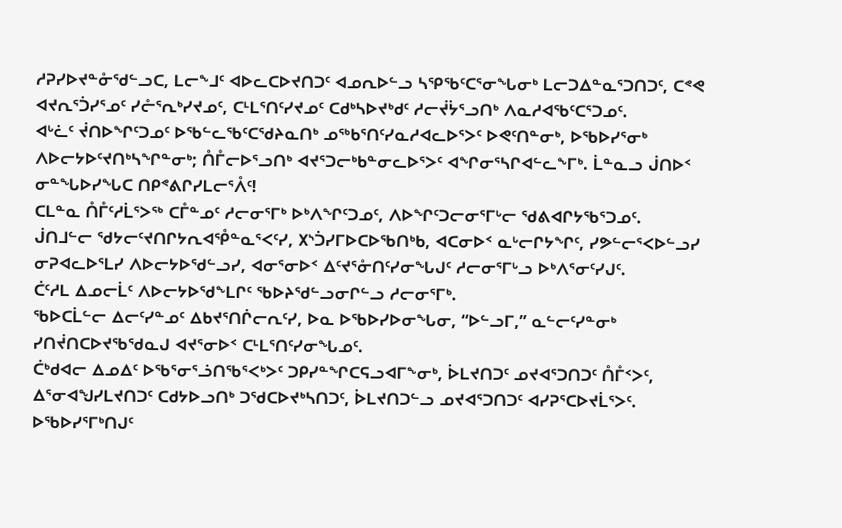ᓱᕈᓯᐅᔪᓐᓁᖁᓪᓗᑕ, ᒪᓕᖕᒧᑦ ᐊᐅᓚᑕᐅᔪᑎᑐᑦ ᐊᓄᕆᐅᓪᓗ ᓴᕿᖃᑦᑕᕐᓂᖓᓂᒃ ᒪᓕᑐᐃᓐᓇᕐᑐᑎᑐᑦ, ᑕᕝᕙ ᐊᔪᕆᕐᑑᓯᕐᓄᑦ ᓯᓔᕐᕆᒃᓯᔪᓄᑦ, ᑕᒻᒪᕐᑎᑦᓯᔪᓄᑦ ᑕᑯᒃᓴᐅᔪᒃᑯᑦ ᓱᓕᔫᔮᕐᓗᑎᒃ ᐱᓇᓱᐊᖃᑦᑕᕐᑐᓄᑦ.
ᐊᒡᓛᑦ ᔫᑎᐅᖏᑦᑐᓄᑦ ᐅᖃᓪᓚᖃᑦᑕᖁᔨᓇᑎᒃ ᓄᖅᑲᕐᑎᑦᓯᓇᓱᐊᓚᐅᕐᐳᑦ ᐅᕙᑦᑎᓐᓂᒃ, ᐅᖃᐅᓯᕐᓂᒃ ᐱᐅᓕᔭᐅᑦᔪᑎᒃᓴᖏᓐᓂᒃ; ᑍᒤᓕᐅᕐᓗᑎᒃ ᐊᔪᕐᑐᓕᒃᑲᓐᓂᓚᐅᕐᐳᑦ ᐊᖏᓂᕐᓴᒋᐊᓪᓚᖕᒥᒃ. ᒫᓐᓇᓗ ᒎᑎᐅᑉ ᓂᓐᖓᐅᓯᖓᑕ ᑎᑭᕝᕕᒋᓯᒪᓕᕐᐰᑦ!
ᑕᒪᓐᓇ ᑍᒤᑦᓱᒫᕐᐳᖅ ᑕᒤᓐᓄᑦ ᓱᓕᓂᕐᒥᒃ ᐅᒃᐱᖏᑦᑐᓄᑦ, ᐱᐅᖏᑦᑐᓕᓂᕐᒥᒡᓕ ᖁᕕᐊᒋᔭᖃᕐᑐᓄᑦ.
ᒎᑎᒧᓪᓕ ᖁᔭᓕᑦᔪᑎᒋᔭᕆᐊᕾᓐᓇᕐᐸᑦᓯ, ᙭ᔅᑑᓯᒥᐅᑕᐅᖃᑎᒃᑲ, ᐊᑕᓂᐅᑉ ᓇᒡᓕᒋᔭᖏᑦ, ᓯᕗᓪᓕᕐᐸᐅᓪᓗᓯ ᓂᕈᐊᓚᐅᕐᒪᓯ ᐱᐅᓕᔭᐅᖁᓪᓗᓯ, ᐊᓂᕐᓂᐅᑉ ᐃᑦᔪᕐᓁᑎᑦᓯᓂᖓᒍᑦ ᓱᓕᓂᕐᒥᒡᓗ ᐅᒃᐱᕐᓂᑦᓯᒍᑦ.
ᑖᑦᓱᒪ ᐃᓄᓕᒫᑦ ᐱᐅᓕᔭᐅᖁᖕᒪᒋᑦ ᖃᐅᔨᖁᓪᓗᓂᒋᓪᓗ ᓱᓕᓂᕐᒥᒃ.
ᖃᐅᑕᒫᓪᓕ ᐃᓕᑦᓯᓐᓄᑦ ᐃᑲᔪᕐᑎᒌᓕᕆᑦᓯ, ᐅᓇ ᐅᖃᐅᓯᐅᓂᖓᓂ, “ᐅᓪᓗᒥ,” ᓇᓪᓕᑦᓯᓐᓂᒃ ᓯᑎᔫᑎᑕᐅᔪᖃᖁᓇᒍ ᐊᔪᕐᓂᐅᑉ ᑕᒻᒪᕐᑎᑦᓯᓂᖓᓄᑦ.
ᑖᒃᑯᐊᓕ ᐃᓄᐃᑦ ᐅᖃᕐᓂᕐᓘᑎᖃᕐᐸᒃᐳᑦ ᑐᑭᓯᓐᖏᑕᕋᓗᐊᒥᖕᓂᒃ, ᐆᒪᔪᑎᑐᑦ ᓄᔪᐊᕐᑐᑎᑐᑦ ᑍᒤᑉᐳᑦ, ᐃᕐᓂᐊᖑᓯᒪᔪᑎᑐᑦ ᑕᑯᔭᐅᓗᑎᒃ ᑐᖁᑕᐅᔪᒃᓴᑎᑐᑦ, ᐆᒪᔪᑎᑐᓪᓗ ᓄᔪᐊᕐᑐᑎᑐᑦ ᐊᓯᕈᕐᑕᐅᔪᒫᕐᐳᑦ.
ᐅᖃᐅᓯᕐᒥᒃᑎᒍᑦ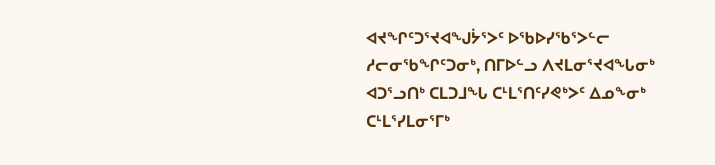ᐊᔪᖏᑦᑐᕐᔪᐊᖑᔮᕐᐳᑦ ᐅᖃᐅᓯᖃᕐᐳᓪᓕ ᓱᓕᓂᖃᖏᑦᑐᓂᒃ, ᑎᒥᐅᓪᓗ ᐱᔪᒪᓂᕐᔪᐊᖓᓂᒃ ᐊᑐᕐᓗᑎᒃ ᑕᒪᑐᒧᖓ ᑕᒻᒪᕐᑎᑦᓯᕙᒃᐳᑦ ᐃᓄᖕᓂᒃ ᑕᒻᒪᕐᓯᒪᓂᕐᒥᒃ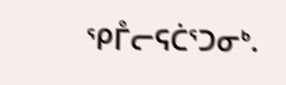ᕿᒤᓕᕋᑖᕐᑐᓂᒃ.